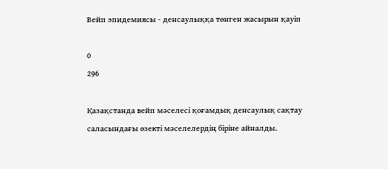Вейп эпидемиясы - денсаулыққа төнген жасырын қауіп

0
296

Қазақстанда вейп мәселесі қоғамдық денсаулық сақтау саласындағы өзекті мәселелердің біріне айналды.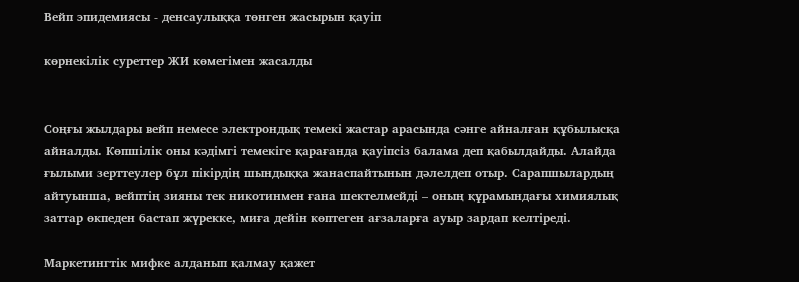Вейп эпидемиясы - денсаулыққа төнген жасырын қауіп

көрнекілік суреттер ЖИ көмегімен жасалды


Соңғы жылдары вейп немесе электрондық темекі жастар арасында сәнге айналған құбылысқа айналды. Көпшілік оны кәдімгі темекіге қарағанда қауіпсіз балама деп қабылдайды. Алайда ғылыми зерттеулер бұл пікірдің шындыққа жанаспайтынын дәлелдеп отыр. Сарапшылардың айтуынша, вейптің зияны тек никотинмен ғана шектелмейді – оның құрамындағы химиялық заттар өкпеден бастап жүрекке, миға дейін көптеген ағзаларға ауыр зардап келтіреді.

Маркетингтік мифке алданып қалмау қажет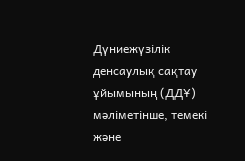Дүниежүзілік денсаулық сақтау ұйымының (ДДҰ) мәліметінше, темекі және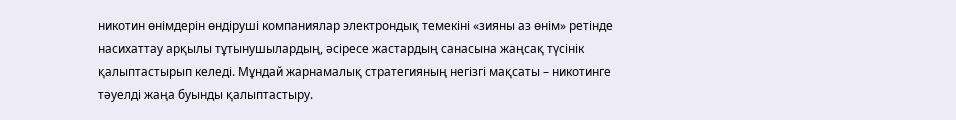никотин өнімдерін өндіруші компаниялар электрондық темекіні «зияны аз өнім» ретінде насихаттау арқылы тұтынушылардың, әсіресе жастардың санасына жаңсақ түсінік қалыптастырып келеді. Мұндай жарнамалық стратегияның негізгі мақсаты – никотинге тәуелді жаңа буынды қалыптастыру.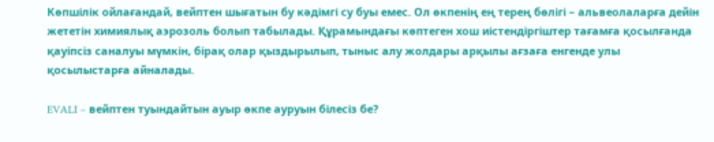Көпшілік ойлағандай, вейптен шығатын бу кәдімгі су буы емес. Ол өкпенің ең терең бөлігі – альвеолаларға дейін жететін химиялық аэрозоль болып табылады. Құрамындағы көптеген хош иістендіргіштер тағамға қосылғанда қауіпсіз саналуы мүмкін, бірақ олар қыздырылып, тыныс алу жолдары арқылы ағзаға енгенде улы қосылыстарға айналады.

EVALI – вейптен туындайтын ауыр өкпе ауруын білесіз бе?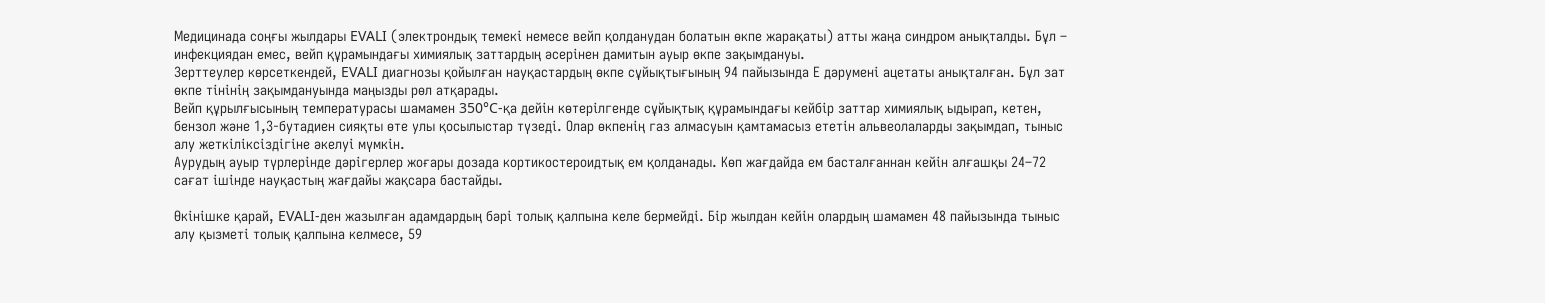Медицинада соңғы жылдары EVALI (электрондық темекі немесе вейп қолданудан болатын өкпе жарақаты) атты жаңа синдром анықталды. Бұл – инфекциядан емес, вейп құрамындағы химиялық заттардың әсерінен дамитын ауыр өкпе зақымдануы.
Зерттеулер көрсеткендей, EVALI диагнозы қойылған науқастардың өкпе сұйықтығының 94 пайызында Е дәрумені ацетаты анықталған. Бұл зат өкпе тінінің зақымдануында маңызды рөл атқарады.
Вейп құрылғысының температурасы шамамен 350°C-қа дейін көтерілгенде сұйықтық құрамындағы кейбір заттар химиялық ыдырап, кетен, бензол және 1,3-бутадиен сияқты өте улы қосылыстар түзеді. Олар өкпенің газ алмасуын қамтамасыз ететін альвеолаларды зақымдап, тыныс алу жеткіліксіздігіне әкелуі мүмкін.
Аурудың ауыр түрлерінде дәрігерлер жоғары дозада кортикостероидтық ем қолданады. Көп жағдайда ем басталғаннан кейін алғашқы 24–72 сағат ішінде науқастың жағдайы жақсара бастайды.

Өкінішке қарай, EVALI-ден жазылған адамдардың бәрі толық қалпына келе бермейді. Бір жылдан кейін олардың шамамен 48 пайызында тыныс алу қызметі толық қалпына келмесе, 59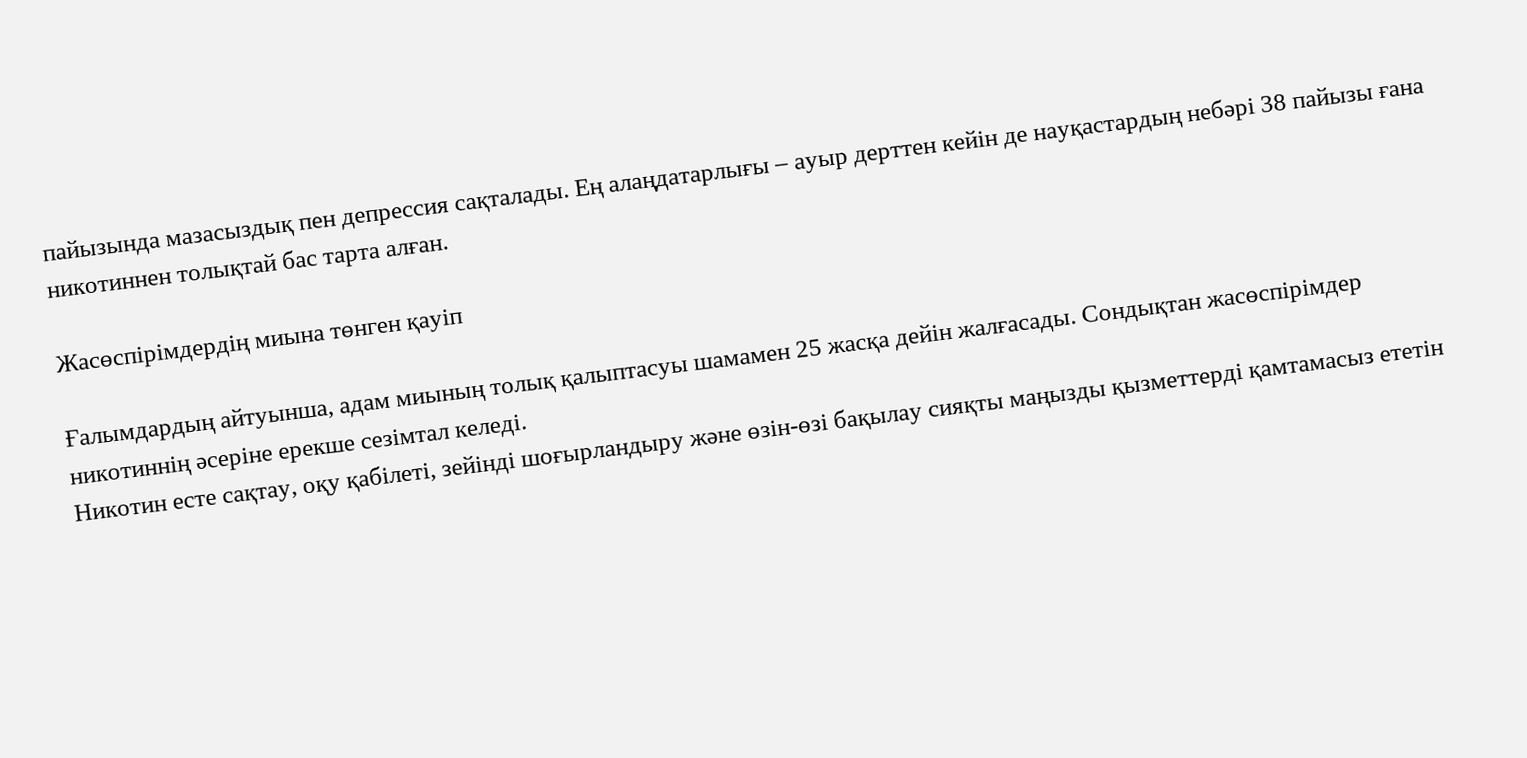пайызында мазасыздық пен депрессия сақталады. Ең алаңдатарлығы – ауыр дерттен кейін де науқастардың небәрі 38 пайызы ғана никотиннен толықтай бас тарта алған.

Жасөспірімдердің миына төнген қауіп

Ғалымдардың айтуынша, адам миының толық қалыптасуы шамамен 25 жасқа дейін жалғасады. Сондықтан жасөспірімдер никотиннің әсеріне ерекше сезімтал келеді.
Никотин есте сақтау, оқу қабілеті, зейінді шоғырландыру және өзін-өзі бақылау сияқты маңызды қызметтерді қамтамасыз ететін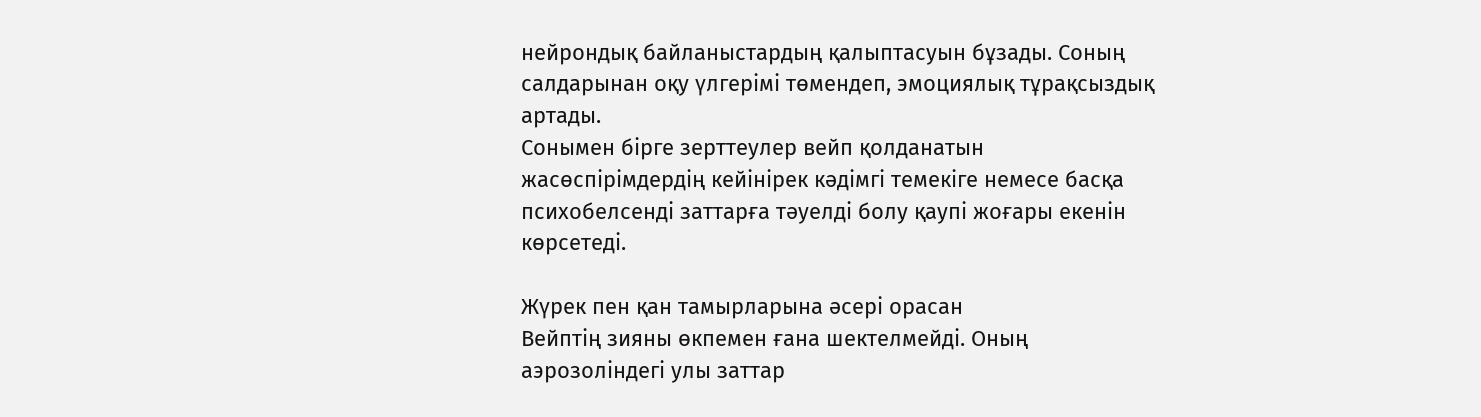нейрондық байланыстардың қалыптасуын бұзады. Соның салдарынан оқу үлгерімі төмендеп, эмоциялық тұрақсыздық артады.
Сонымен бірге зерттеулер вейп қолданатын жасөспірімдердің кейінірек кәдімгі темекіге немесе басқа психобелсенді заттарға тәуелді болу қаупі жоғары екенін көрсетеді.

Жүрек пен қан тамырларына әсері орасан
Вейптің зияны өкпемен ғана шектелмейді. Оның аэрозоліндегі улы заттар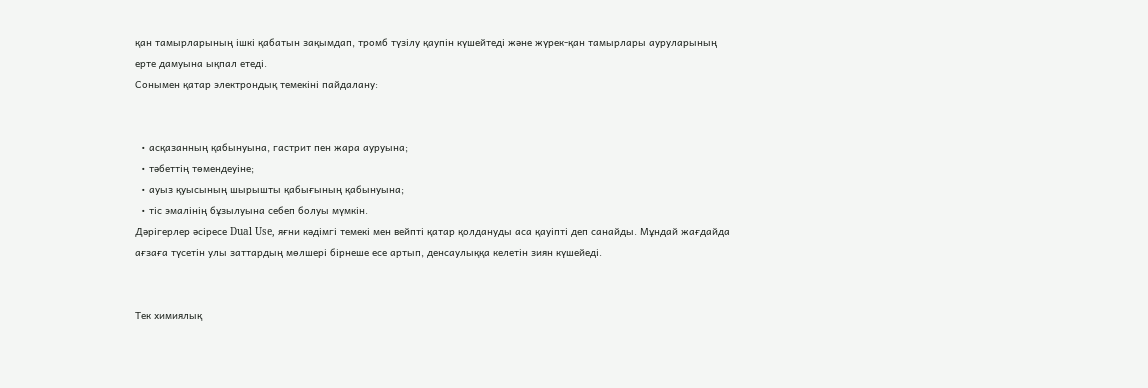қан тамырларының ішкі қабатын зақымдап, тромб түзілу қаупін күшейтеді және жүрек-қан тамырлары ауруларының ерте дамуына ықпал етеді.
Сонымен қатар электрондық темекіні пайдалану:


  • асқазанның қабынуына, гастрит пен жара ауруына;
  • тәбеттің төмендеуіне;
  • ауыз қуысының шырышты қабығының қабынуына;
  • тіс эмалінің бұзылуына себеп болуы мүмкін.
Дәрігерлер әсіресе Dual Use, яғни кәдімгі темекі мен вейпті қатар қолдануды аса қауіпті деп санайды. Мұндай жағдайда ағзаға түсетін улы заттардың мөлшері бірнеше есе артып, денсаулыққа келетін зиян күшейеді.


Тек химиялық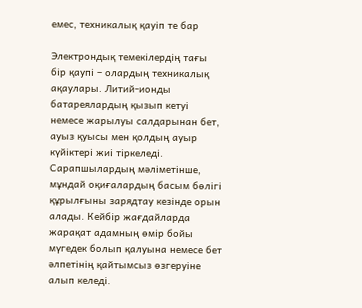емес, техникалық қауіп те бар

Электрондық темекілердің тағы бір қаупі – олардың техникалық ақаулары. Литий-ионды батареялардың қызып кетуі немесе жарылуы салдарынан бет, ауыз қуысы мен қолдың ауыр күйіктері жиі тіркеледі.
Сарапшылардың мәліметінше, мұндай оқиғалардың басым бөлігі құрылғыны зарядтау кезінде орын алады. Кейбір жағдайларда жарақат адамның өмір бойы мүгедек болып қалуына немесе бет әлпетінің қайтымсыз өзгеруіне алып келеді.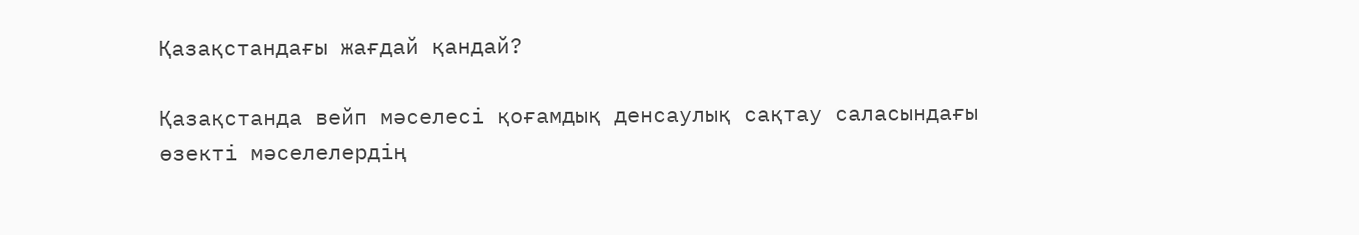Қазақстандағы жағдай қандай?

Қазақстанда вейп мәселесі қоғамдық денсаулық сақтау саласындағы өзекті мәселелердің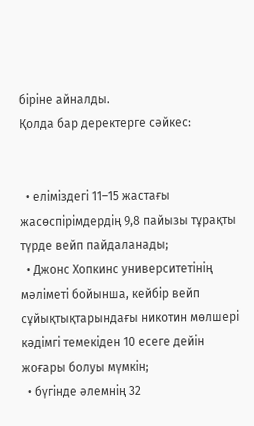біріне айналды.
Қолда бар деректерге сәйкес:


  • еліміздегі 11–15 жастағы жасөспірімдердің 9,8 пайызы тұрақты түрде вейп пайдаланады;
  • Джонс Хопкинс университетінің мәліметі бойынша, кейбір вейп сұйықтықтарындағы никотин мөлшері кәдімгі темекіден 10 есеге дейін жоғары болуы мүмкін;
  • бүгінде әлемнің 32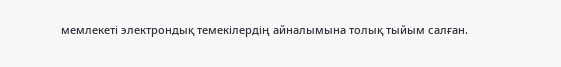мемлекеті электрондық темекілердің айналымына толық тыйым салған.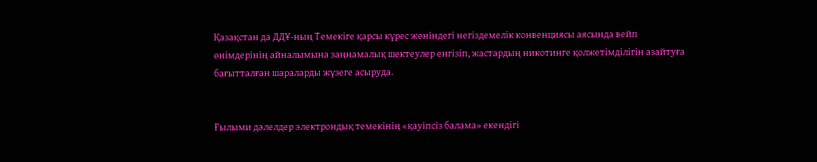Қазақстан да ДДҰ-ның Темекіге қарсы күрес жөніндегі негіздемелік конвенциясы аясында вейп өнімдерінің айналымына заңнамалық шектеулер енгізіп, жастардың никотинге қолжетімділігін азайтуға бағытталған шараларды жүзеге асыруда.


Ғылыми дәлелдер электрондық темекінің «қауіпсіз балама» екендігі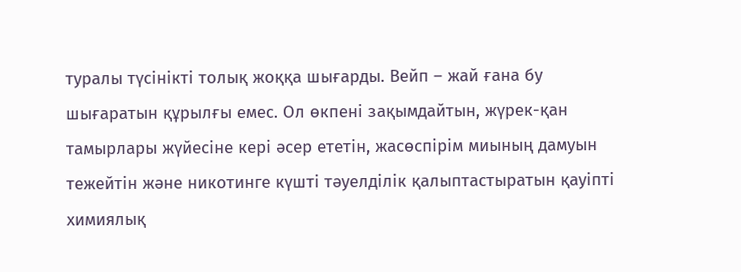туралы түсінікті толық жоққа шығарды. Вейп – жай ғана бу шығаратын құрылғы емес. Ол өкпені зақымдайтын, жүрек-қан тамырлары жүйесіне кері әсер ететін, жасөспірім миының дамуын тежейтін және никотинге күшті тәуелділік қалыптастыратын қауіпті химиялық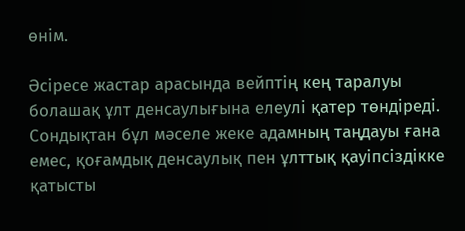өнім.

Әсіресе жастар арасында вейптің кең таралуы болашақ ұлт денсаулығына елеулі қатер төндіреді. Сондықтан бұл мәселе жеке адамның таңдауы ғана емес, қоғамдық денсаулық пен ұлттық қауіпсіздікке қатысты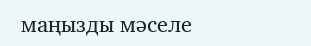маңызды мәселе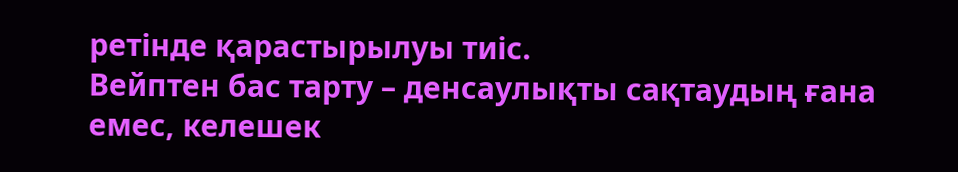ретінде қарастырылуы тиіс.
Вейптен бас тарту – денсаулықты сақтаудың ғана емес, келешек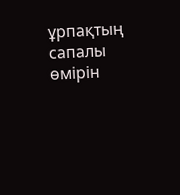ұрпақтың сапалы өмірін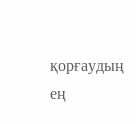қорғаудың ең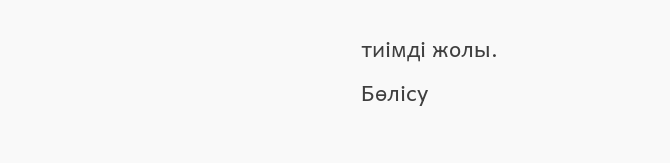тиімді жолы.
Бөлісу